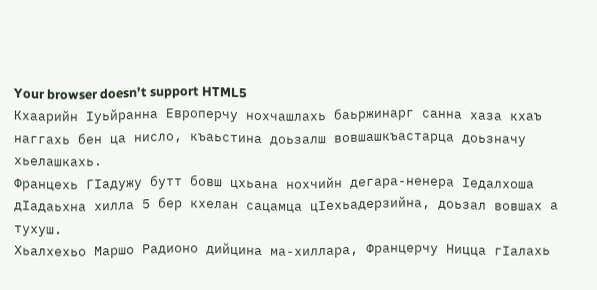Your browser doesn’t support HTML5
Кхаарийн Iуьйранна Европерчу нохчашлахь баьржинарг санна хаза кхаъ наггахь бен ца нисло, къаьстина доьзалш вовшашкъастарца доьзначу хьелашкахь.
Францехь ГIадужу бутт бовш цхьана нохчийн дегара-ненера Iедалхоша дIадаьхна хилла 5 бер кхелан сацамца цIехьадерзийна, доьзал вовшах а тухуш.
Хьалхехьо Маршо Радионо дийцина ма-хиллара, Францерчу Ницца гIалахь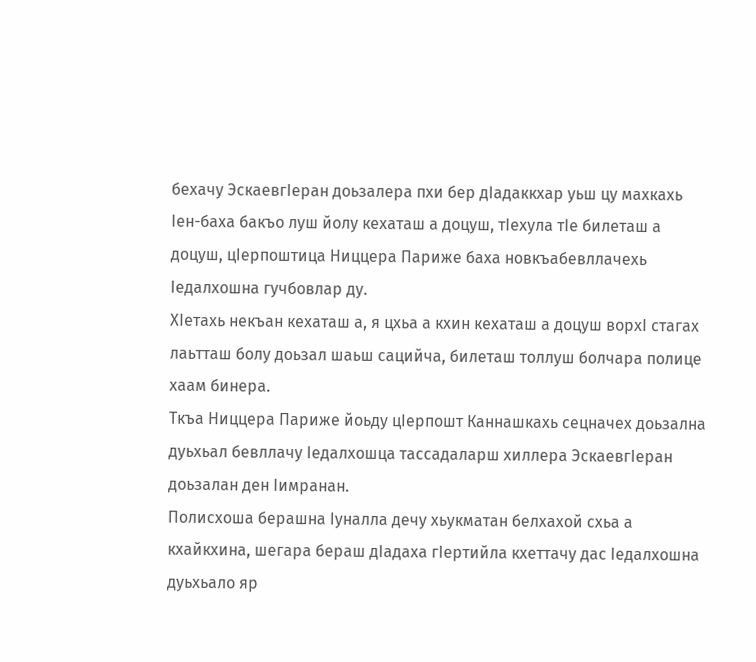бехачу ЭскаевгIеран доьзалера пхи бер дIадаккхар уьш цу махкахь Iен-баха бакъо луш йолу кехаташ а доцуш, тIехула тIе билеташ а доцуш, цIерпоштица Ниццера Париже баха новкъабевллачехь Iедалхошна гучбовлар ду.
ХIетахь некъан кехаташ а, я цхьа а кхин кехаташ а доцуш ворхI стагах лаьтташ болу доьзал шаьш сацийча, билеташ толлуш болчара полице хаам бинера.
Ткъа Ниццера Париже йоьду цIерпошт Каннашкахь сецначех доьзална дуьхьал бевллачу Iедалхошца тассадаларш хиллера ЭскаевгIеран доьзалан ден Iимранан.
Полисхоша берашна Iуналла дечу хьукматан белхахой схьа а кхайкхина, шегара бераш дIадаха гIертийла кхеттачу дас Iедалхошна дуьхьало яр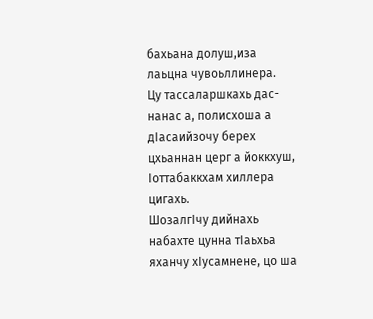бахьана долуш,иза лаьцна чувоьллинера.
Цу тассаларшкахь дас-нанас а, полисхоша а дIасаийзочу берех цхьаннан церг а йоккхуш, Iоттабаккхам хиллера цигахь.
ШозалгIчу дийнахь набахте цунна тIаьхьа яханчу хIусамнене, цо ша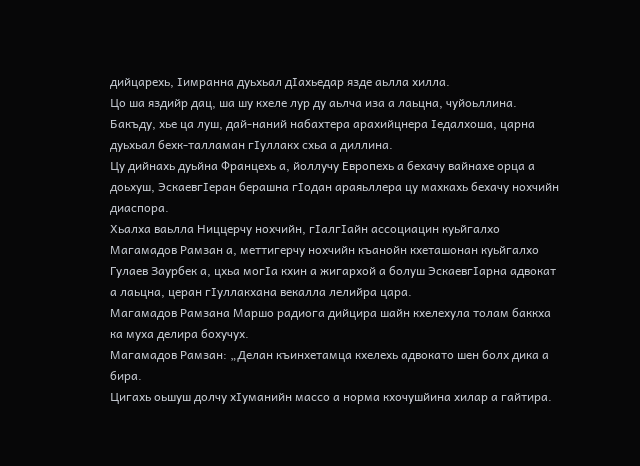дийцарехь, Iимранна дуьхьал дIахьедар язде аьлла хилла.
Цо ша яздийр дац, ша шу кхеле лур ду аьлча иза а лаьцна, чуйоьллина. Бакъду, хье ца луш, дай-наний набахтера арахийцнера Iедалхоша, царна дуьхьал бехк-талламан гIуллакх схьа а диллина.
Цу дийнахь дуьйна Францехь а, йоллучу Европехь а бехачу вайнахе орца а доьхуш, ЭскаевгIеран берашна гIодан араяьллера цу махкахь бехачу нохчийн диаспора.
Хьалха ваьлла Ниццерчу нохчийн, гIалгIайн ассоциацин куьйгалхо Магамадов Рамзан а, меттигерчу нохчийн къанойн кхеташонан куьйгалхо Гулаев Заурбек а, цхьа могIа кхин а жигархой а болуш ЭскаевгIарна адвокат а лаьцна, церан гIуллакхана векалла лелийра цара.
Магамадов Рамзана Маршо радиога дийцира шайн кхелехула толам баккха ка муха делира бохучух.
Магамадов Рамзан: „Делан къинхетамца кхелехь адвокато шен болх дика а бира.
Цигахь оьшуш долчу хIуманийн массо а норма кхочушйина хилар а гайтира.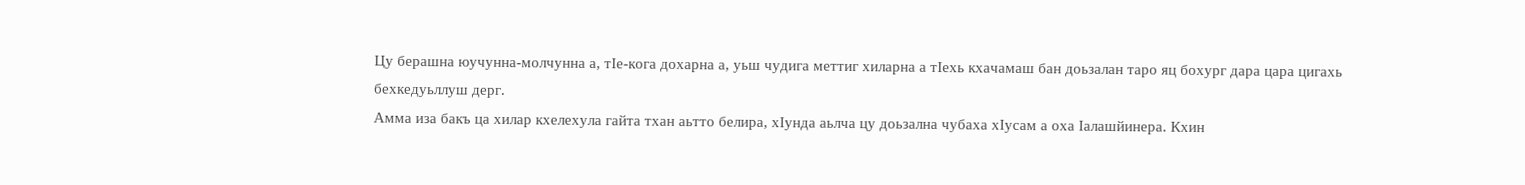Цу берашна юучунна-молчунна а, тIе-кога дохарна а, уьш чудига меттиг хиларна а тIехь кхачамаш бан доьзалан таро яц бохург дара цара цигахь бехкедуьллуш дерг.
Амма иза бакъ ца хилар кхелехула гайта тхан аьтто белира, хIунда аьлча цу доьзална чубаха хIусам а оха Iалашйинера. Кхин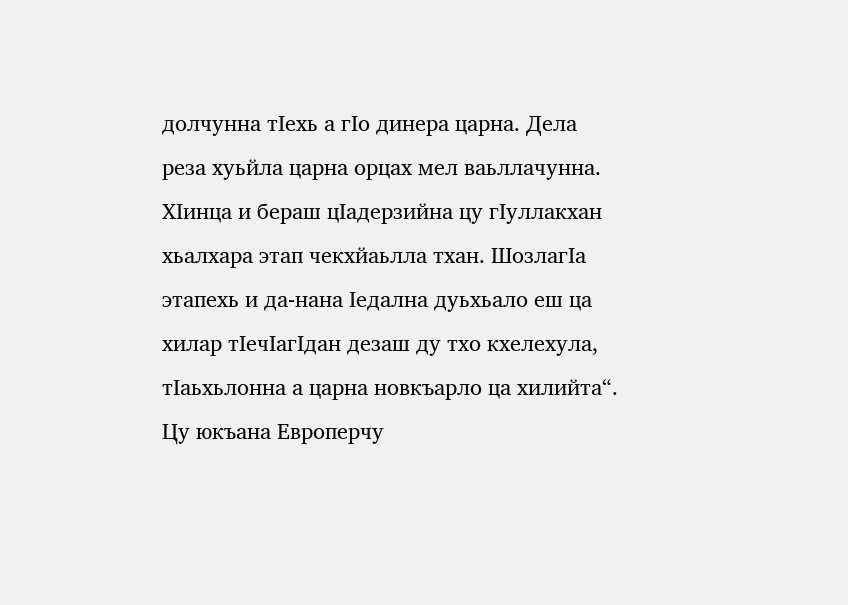долчунна тIехь а гIо динера царна. Дела реза хуьйла царна орцах мел ваьллачунна.
ХIинца и бераш цIадерзийна цу гIуллакхан хьалхара этап чекхйаьлла тхан. ШозлагIа этапехь и да-нана Iедална дуьхьало еш ца хилар тIечIагIдан дезаш ду тхо кхелехула, тIаьхьлонна а царна новкъарло ца хилийта“.
Цу юкъана Европерчу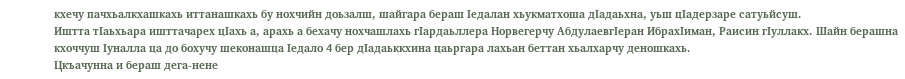кхечу пачхьалкхашкахь иттанашкахь бу нохчийн доьзалш, шайгара бераш Iедалан хьукматхоша дIадаьхна, уьш цIадерзаре сатуьйсуш.
Иштта тIаьхьара ишттачарех цIахь а, арахь а бехачу нохчашлахь гIардаьллера Норвегерчу АбдулаевгIеран ИбрахIиман, Раисин гIуллакх. Шайн берашна кхоччуш Iуналла ца до бохучу шеконашца Iедало 4 бер дIадаьккхина цаьргара лахьан беттан хьалхарчу деношкахь.
Цкъачунна и бераш дега-нене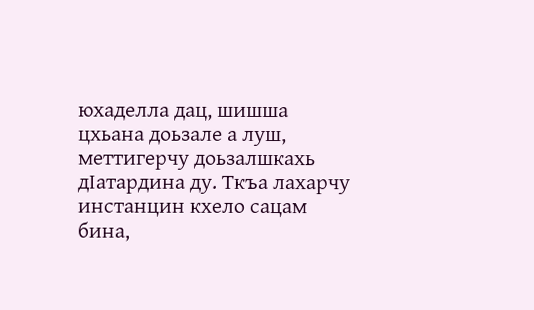юхаделла дац, шишша цхьана доьзале а луш, меттигерчу доьзалшкахь дIатардина ду. Ткъа лахарчу инстанцин кхело сацам бина,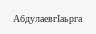АбдулаевгIаьрга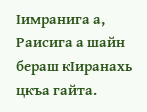Iимранига а, Раисига а шайн бераш кIиранахь цкъа гайта.